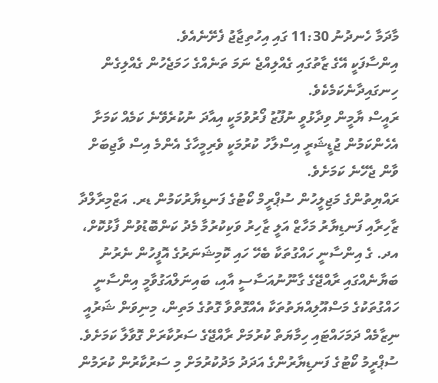މާދަމާ ހެނދުނު 11:30 ގައި އިހުތިޖާޖު ފެށޭނެއެވެ.
އިންސާފަކީ އޭގެ ޒާތުގައި ގެއްލިއްޖެ ނަމަ ތަނެއްގެ ހަމަޖެހުން ގެއްލިގެން ހިނގައިދާނެކަމެކެވެ.
ރައީސް ޔާމީން ވިދާޅުވީ ނުފޫޒު ފޯރުވުމަކީ އިއާދަ ނުކުރެވޭނެ ކަމެއް ކަމަށާ އެހެންކަމުން ޖުޑީޝަރީ އިސްލާހު ކުރުމަކީ ވެރިމީހާގެ އެންމެ އިސް ވާޖިބަށް ވާން ޖެހޭނެ ކަމަށެވެ.
ރައްޔިތުންގެ މަޖިލީހުން ސުޕްރީމް ކޯޓުގެ ފަނޑިޔާރުކަމުން ޑރ. އަޒްމިރާލްދާ ޒާހިރާއި ފަނޑިޔާރު މަހާޒް އަލީ ޒާހިރު ވަކިކުރުމާ މެދު ކަންބޮޑުވުން ފާޅުކޮށް، އދ. ގެ އިންސާނީ ހައްގުތަކާ ބެހޭ ހައި ކޮމިޝަނަރުގެ އޮފީހުން ނެރުނު ބަޔާނެއްގައި ރާއްޖޭގެ ގާނޫނުއަސާސީ އާއި، ބައިނަލްއަގުވާމީ އިންސާނީ ހައްގުތަކުގެ މަސްއޫލިއްޔަތުތަކާ އެއްގޮތްވާ ގޮތުގެ މަތިން، މިނިވަން ޝަރުއީ ނިޒާމެއް ދަމަހައްޓައި ހިމާޔަތް ކުރުމަށް ރާއްޖޭގެ ސަރުކާރަށް ގޮވާލާ ކަމަށެވެ.
ސުޕްރީމު ކޯޓުގެ ފަނޑިޔާރުންގެ އަދަދު މަދުކުރުމަށް މި ސަރުކާރުން ކުރަމުން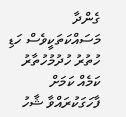ގެންދާ މަސައްކަތަކީވެސް ހަޑި ހުތުރު ހުދުމުހުތާރު ކަމެއް ކަމަށް ފާހަގަކުރައްވާ ޝާހު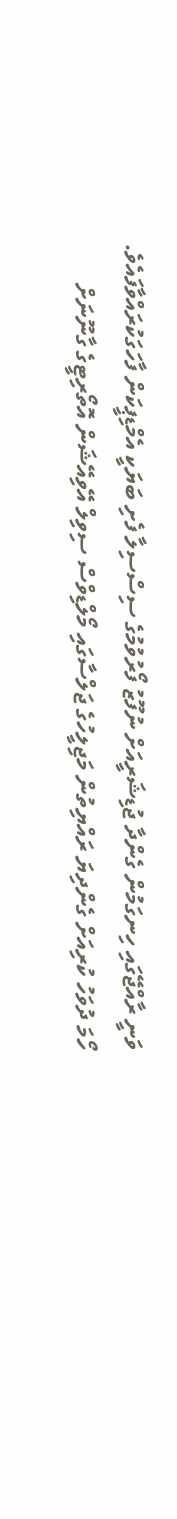ވަނީ ރާއްޖޭގައި ހިނގަމުން ގެންދާ ޖުޑިޝަރީއަށް ނުފޫޒު ފޯރުވުމުގެ ސިސްސިލާ ފެށި ބަޔަކީ އެމްޑިޕީކަން ފާހަގަކުރައްވާފައެވެ.
ހޯމަ ދުވަހު ކުރިއަށް ގެންދިޔަ ރައްޔިތުން މަޖިލީހުގެ ޖަލްސާގައި މޯލްޑިވްސް ސިވިލް އޭވިއޭޝަން އޮތޯރިޓީގެ ގާނޫނަށް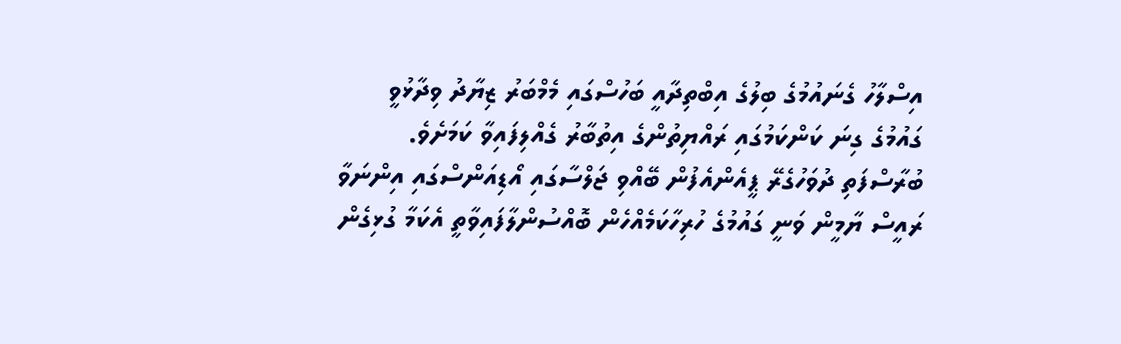އިސްލާހު ގެނައުމުގެ ބިލުގެ އިބްތިދާއީ ބަހުސްގައި މެމްބަރު ޒިޔާދު ވިދާޅުވީ ގައުމުގެ ގިނަ ކަންކަމުގައި ރައްޔިތުންގެ އިތުބާރު ގެއްލިފައިވާ ކަމަށެވެ.
ބުރާސްފަތި ދުވަހުގެރޭ ޕީއެންއެފުން ބޭއްވި ޖަލްސާގައި އޯޑިއަންސްގައި އިންނަވާ ރައީސް ޔާމީން ވަނީ ގައުމުގެ ހުރިހާކަމެއްހެން ބޮއްސުންލާފައިވާތީ އެކަމާ ގުޅިގެން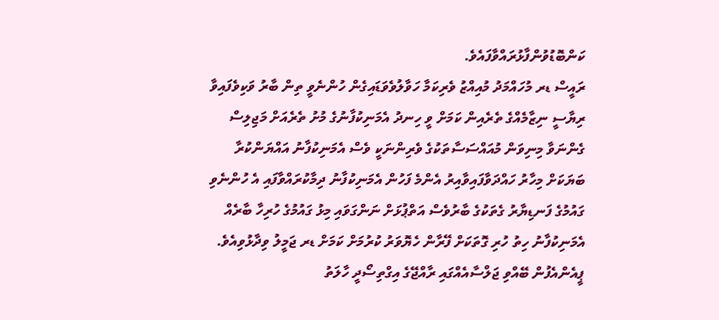ކަންބޮޑުވުންފާޅުރައްވާފައެވެ.
ރައީސް ޑރ މުހައްމަދު މުއިއްޒު ވެރިކަމާ ހަވާލުވެވަޑައިގެން ހުންނެވީ ތިން ބާރު ވަކިވެފައިވާ ރިޔާސީ ނިޒާމެއްގެ ތެރެއިން ކަމަށް ވީ ހިނދު އެމަނިކުފާނުގެ މުށު ތެރެއަށް މަޖިލިސް ގެންނަވާ މިނިވަން މުއައްސަސާތަކުގެ ވެރިންނަކީ ވެސް އެމަނިކުފާނު އައްޔަންކުރާ ބަޔަކަށް މިހާރު ހައްދަވާފައިވާއިރު އެންމެ ފަހުން އެމަނިކުފާނު ދިމާކުރައްވާފައި އެ ހުންނެވި ގައުމުގެ ފަނޑިޔާރު ގެތަކުގެ ބާރުވެސް އަތްޕުޅަށް ނަންގަވައި މިޅު ގައުމުގެ ހުރިހާ ބާރެއް އެމަނިކުފާނު ހިތު ހުރި ގޮތަކަށް ފޭރާން ހެޔޮވަރު ކުރުމަށް ކަމަށް ޑރ ޖަމީލު ވިދާޅުވިއެވެ.
ޕީއެންއެފުން ބޭއްވި ޖަލްސާއެއްގައި ރާއްޖޭގެ އިގްތިސޯދީ ހާލަތު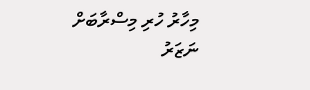މިހާރު ހުރި މިސްރާބަށް ނަޒަރު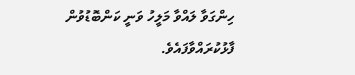ހިންގަވާ ލައްވާ މަލީހު ވަނީ ކަންބޮޑުވުން ފާޅުކުރައްވާފައެވެ.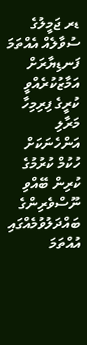ޑރ ޖަމީލުގެ ސުވާލެއް އެއްތަމަ ފަނޑިޔާރަށް އަމާޒުކުރެއްވީ ކުރީގެ ފިރިމިހާ މަރާލި އަންހެނަކަށް ހުކުމް ކުރުމުގެ ކުރިން ބޭއްވި ނޫސްވެރިންގެ ބައްދަލުވުމެއްގައި އުއްތަމަ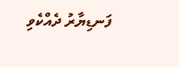ފަނޑިޔާރު ދެއްކެވި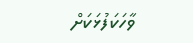ވާހަކަފުޅަކަށް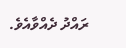ރައްދު ދެއްވާއެވެ.